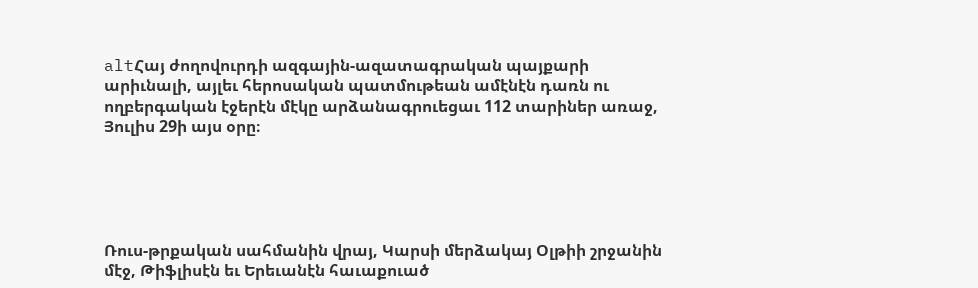altՀայ ժողովուրդի ազգային-ազատագրական պայքարի արիւնալի, այլեւ հերոսական պատմութեան ամէնէն դառն ու ողբերգական էջերէն մէկը արձանագրուեցաւ 112 տարիներ առաջ, Յուլիս 29ի այս օրը։





Ռուս-թրքական սահմանին վրայ, Կարսի մերձակայ Օլթիի շրջանին մէջ, Թիֆլիսէն եւ Երեւանէն հաւաքուած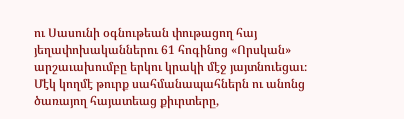ու Սասունի օգնութեան փութացող հայ յեղափոխականներու 61 հոգինոց «Որսկան» արշաւախումբը երկու կրակի մէջ յայտնուեցաւ։ Մէկ կողմէ թուրք սահմանապահներն ու անոնց ծառայող հայատեաց քիւրտերը,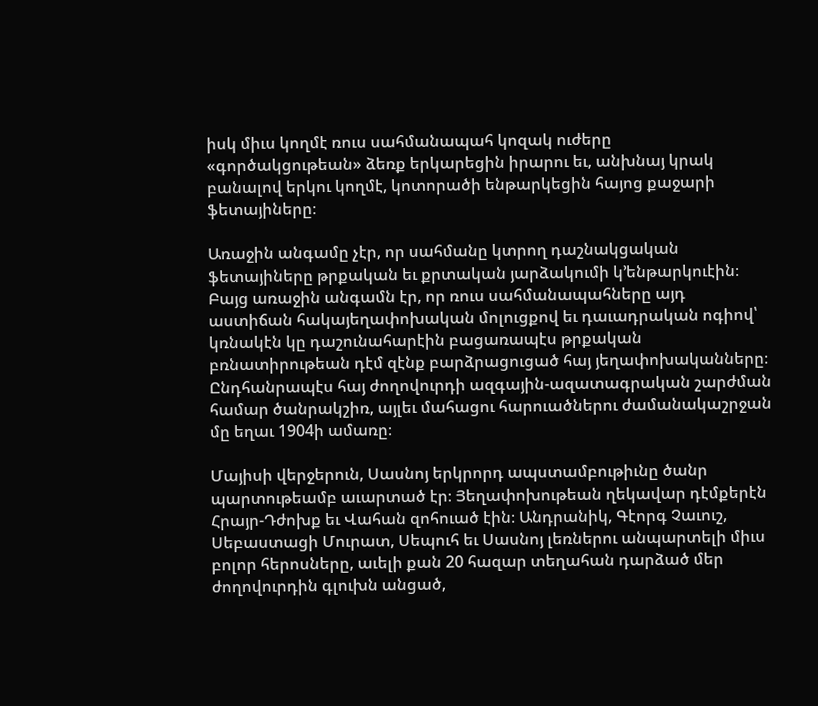իսկ միւս կողմէ ռուս սահմանապահ կոզակ ուժերը «գործակցութեան» ձեռք երկարեցին իրարու եւ, անխնայ կրակ բանալով երկու կողմէ, կոտորածի ենթարկեցին հայոց քաջարի ֆետայիները։

Առաջին անգամը չէր, որ սահմանը կտրող դաշնակցական ֆետայիները թրքական եւ քրտական յարձակումի կ’ենթարկուէին։ Բայց առաջին անգամն էր, որ ռուս սահմանապահները այդ աստիճան հակայեղափոխական մոլուցքով եւ դաւադրական ոգիով՝ կռնակէն կը դաշունահարէին բացառապէս թրքական բռնատիրութեան դէմ զէնք բարձրացուցած հայ յեղափոխականները։
Ընդհանրապէս հայ ժողովուրդի ազգային-ազատագրական շարժման համար ծանրակշիռ, այլեւ մահացու հարուածներու ժամանակաշրջան մը եղաւ 1904ի ամառը։

Մայիսի վերջերուն, Սասնոյ երկրորդ ապստամբութիւնը ծանր պարտութեամբ աւարտած էր։ Յեղափոխութեան ղեկավար դէմքերէն Հրայր-Դժոխք եւ Վահան զոհուած էին։ Անդրանիկ, Գէորգ Չաւուշ, Սեբաստացի Մուրատ, Սեպուհ եւ Սասնոյ լեռներու անպարտելի միւս բոլոր հերոսները, աւելի քան 20 հազար տեղահան դարձած մեր ժողովուրդին գլուխն անցած,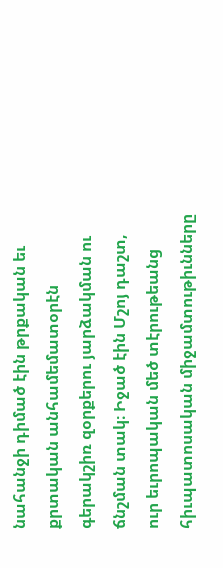նահանջի դիմած էին թրքական եւ քրտական անհամեմատօրէն գերակշիռ զօրքերու յարձակման ու ճնշման տակ։ Իջած էին Մշոյ դաշտ, ուր եւրոպական մեծ տէրութեանց հիւպատոսական միջամտութիւնները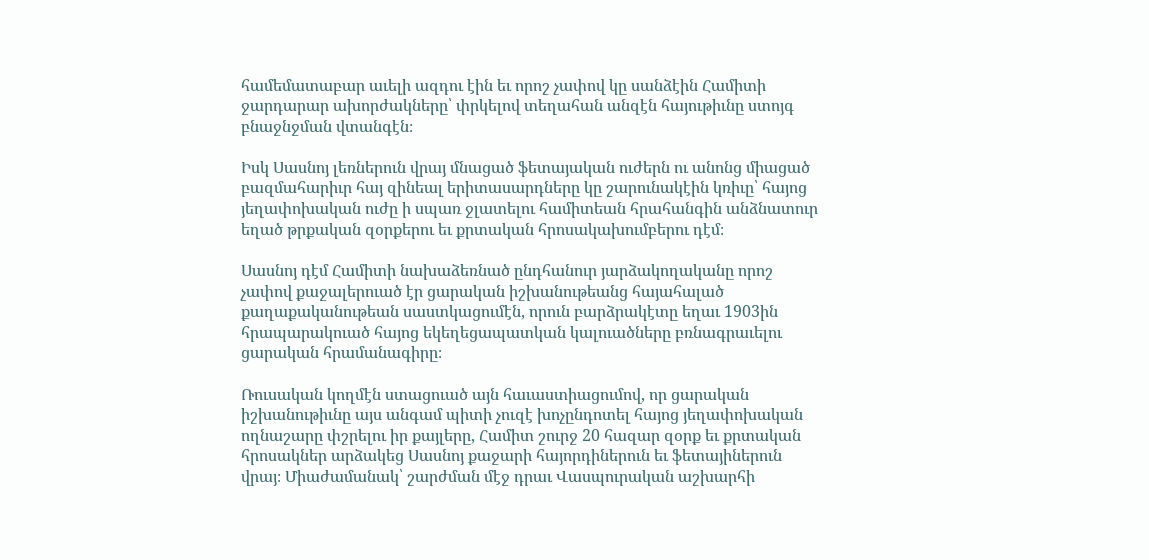համեմատաբար աւելի ազդու էին եւ որոշ չափով կը սանձէին Համիտի ջարդարար ախորժակները՝ փրկելով տեղահան անզէն հայութիւնը ստոյգ բնաջնջման վտանգէն։

Իսկ Սասնոյ լեռներուն վրայ մնացած ֆետայական ուժերն ու անոնց միացած բազմահարիւր հայ զինեալ երիտասարդները կը շարունակէին կռիւը՝ հայոց յեղափոխական ուժը ի սպառ ջլատելու համիտեան հրահանգին անձնատուր եղած թրքական զօրքերու եւ քրտական հրոսակախումբերու դէմ։

Սասնոյ դէմ Համիտի նախաձեռնած ընդհանուր յարձակողականը որոշ չափով քաջալերուած էր ցարական իշխանութեանց հայահալած քաղաքականութեան սաստկացումէն, որուն բարձրակէտը եղաւ 1903ին հրապարակուած հայոց եկեղեցապատկան կալուածները բռնագրաւելու ցարական հրամանագիրը։

Ռուսական կողմէն ստացուած այն հաւաստիացումով, որ ցարական իշխանութիւնը այս անգամ պիտի չուզէ խոչընդոտել հայոց յեղափոխական ողնաշարը փշրելու իր քայլերը, Համիտ շուրջ 20 հազար զօրք եւ քրտական հրոսակներ արձակեց Սասնոյ քաջարի հայորդիներուն եւ ֆետայիներուն վրայ։ Միաժամանակ՝ շարժման մէջ դրաւ Վասպուրական աշխարհի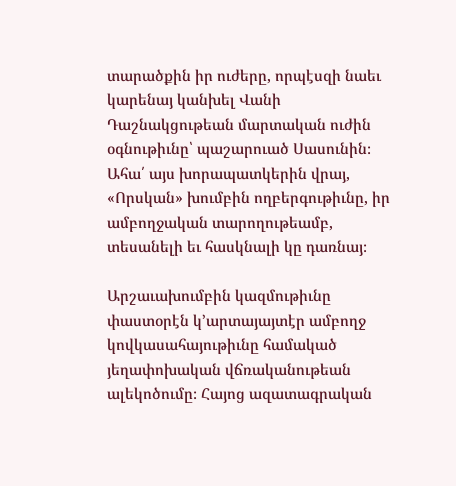տարածքին իր ուժերը, որպէսզի նաեւ կարենայ կանխել Վանի Դաշնակցութեան մարտական ուժին օգնութիւնը՝ պաշարուած Սասունին։
Ահա՛ այս խորապատկերին վրայ, «Որսկան» խումբին ողբերգութիւնը, իր ամբողջական տարողութեամբ, տեսանելի եւ հասկնալի կը դառնայ։

Արշաւախումբին կազմութիւնը փաստօրէն կ’արտայայտէր ամբողջ կովկասահայութիւնը համակած յեղափոխական վճռականութեան ալեկոծումը։ Հայոց ազատագրական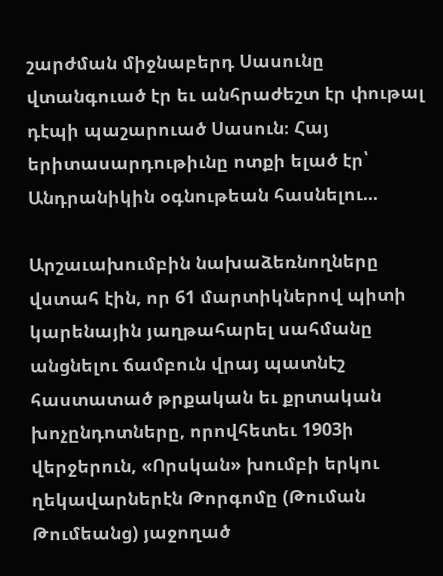շարժման միջնաբերդ Սասունը վտանգուած էր եւ անհրաժեշտ էր փութալ դէպի պաշարուած Սասուն։ Հայ երիտասարդութիւնը ոտքի ելած էր՝ Անդրանիկին օգնութեան հասնելու...

Արշաւախումբին նախաձեռնողները վստահ էին, որ 61 մարտիկներով պիտի կարենային յաղթահարել սահմանը անցնելու ճամբուն վրայ պատնէշ հաստատած թրքական եւ քրտական խոչընդոտները, որովհետեւ 1903ի վերջերուն, «Որսկան» խումբի երկու ղեկավարներէն Թորգոմը (Թուման Թումեանց) յաջողած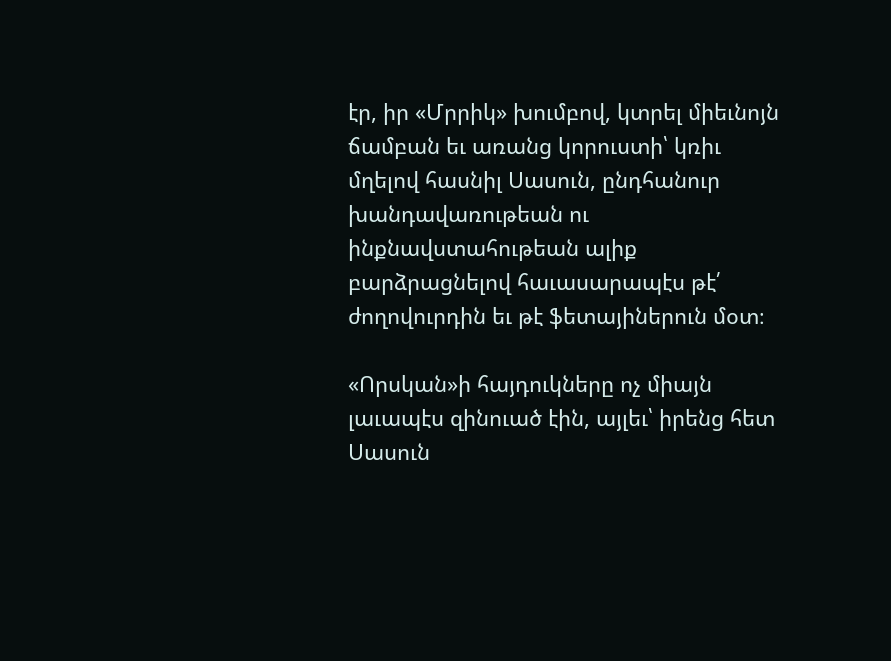էր, իր «Մրրիկ» խումբով, կտրել միեւնոյն ճամբան եւ առանց կորուստի՝ կռիւ մղելով հասնիլ Սասուն, ընդհանուր խանդավառութեան ու ինքնավստահութեան ալիք բարձրացնելով հաւասարապէս թէ՛ ժողովուրդին եւ թէ ֆետայիներուն մօտ։

«Որսկան»ի հայդուկները ոչ միայն լաւապէս զինուած էին, այլեւ՝ իրենց հետ Սասուն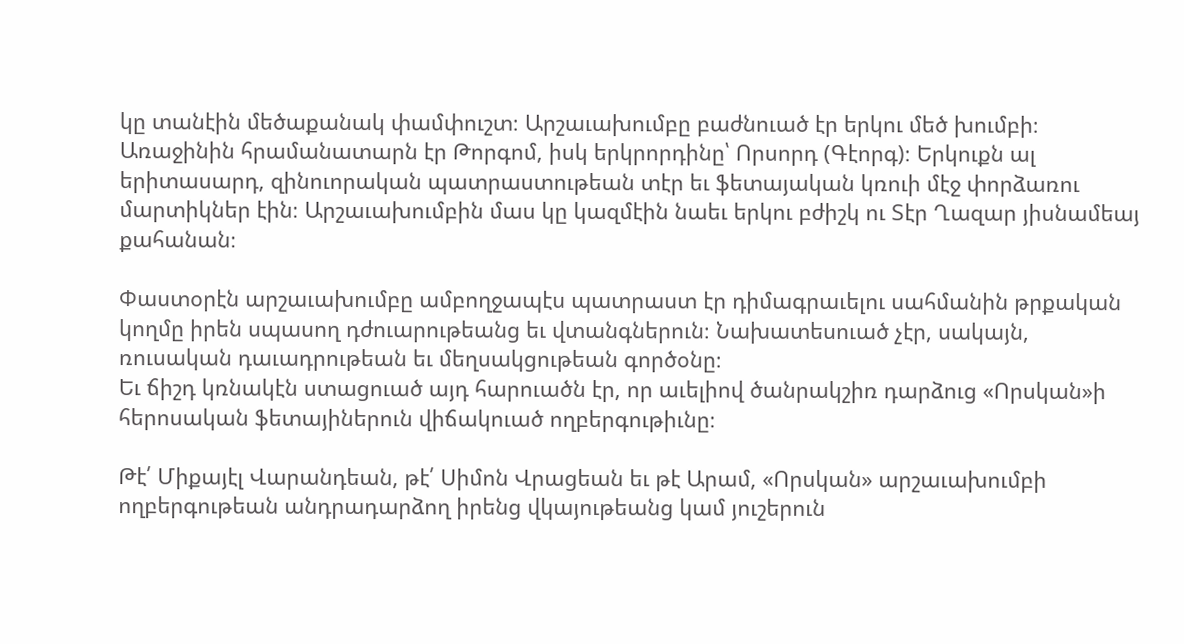կը տանէին մեծաքանակ փամփուշտ։ Արշաւախումբը բաժնուած էր երկու մեծ խումբի։ Առաջինին հրամանատարն էր Թորգոմ, իսկ երկրորդինը՝ Որսորդ (Գէորգ)։ Երկուքն ալ երիտասարդ, զինուորական պատրաստութեան տէր եւ ֆետայական կռուի մէջ փորձառու մարտիկներ էին։ Արշաւախումբին մաս կը կազմէին նաեւ երկու բժիշկ ու Տէր Ղազար յիսնամեայ քահանան։

Փաստօրէն արշաւախումբը ամբողջապէս պատրաստ էր դիմագրաւելու սահմանին թրքական կողմը իրեն սպասող դժուարութեանց եւ վտանգներուն։ Նախատեսուած չէր, սակայն, ռուսական դաւադրութեան եւ մեղսակցութեան գործօնը։
Եւ ճիշդ կռնակէն ստացուած այդ հարուածն էր, որ աւելիով ծանրակշիռ դարձուց «Որսկան»ի հերոսական ֆետայիներուն վիճակուած ողբերգութիւնը։

Թէ՛ Միքայէլ Վարանդեան, թէ՛ Սիմոն Վրացեան եւ թէ Արամ, «Որսկան» արշաւախումբի ողբերգութեան անդրադարձող իրենց վկայութեանց կամ յուշերուն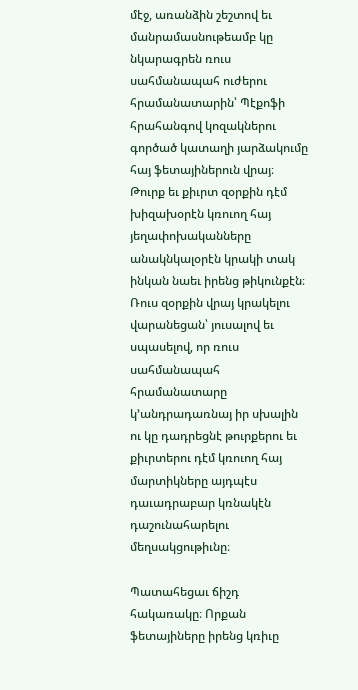մէջ, առանձին շեշտով եւ մանրամասնութեամբ կը նկարագրեն ռուս սահմանապահ ուժերու հրամանատարին՝ Պէքոֆի հրահանգով կոզակներու գործած կատաղի յարձակումը հայ ֆետայիներուն վրայ։
Թուրք եւ քիւրտ զօրքին դէմ խիզախօրէն կռուող հայ յեղափոխականները անակնկալօրէն կրակի տակ ինկան նաեւ իրենց թիկունքէն։ Ռուս զօրքին վրայ կրակելու վարանեցան՝ յուսալով եւ սպասելով, որ ռուս սահմանապահ հրամանատարը կ’անդրադառնայ իր սխալին ու կը դադրեցնէ թուրքերու եւ քիւրտերու դէմ կռուող հայ մարտիկները այդպէս դաւադրաբար կռնակէն դաշունահարելու մեղսակցութիւնը։

Պատահեցաւ ճիշդ հակառակը։ Որքան ֆետայիները իրենց կռիւը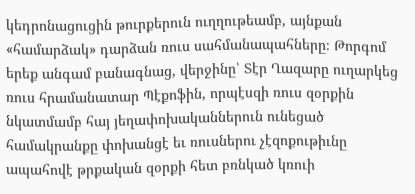կեդրոնացուցին թուրքերուն ուղղութեամբ, այնքան «համարձակ» դարձան ռուս սահմանապահները։ Թորգոմ երեք անգամ բանագնաց, վերջինը՝ Տէր Ղազարը ուղարկեց ռուս հրամանատար Պէքոֆին, որպէսզի ռուս զօրքին նկատմամբ հայ յեղափոխականներուն ունեցած համակրանքը փոխանցէ եւ ռուսներու չէզոքութիւնը ապահովէ թրքական զօրքի հետ բռնկած կռուի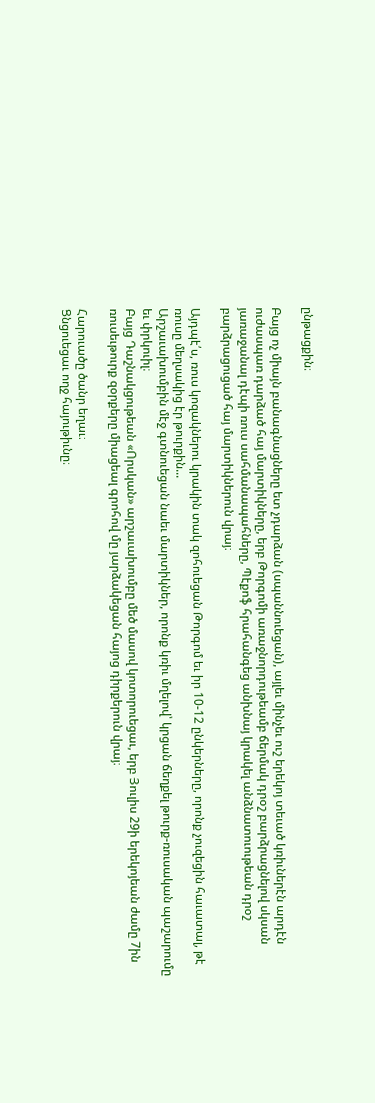ընթացքին։

Բայց ոչ միայն բանագնացները ետ չդարձան (սպաննուեցան), այլեւ մինչեւ ուշ երեկոյ տեւած կռիւներէն արդէն ուժասպառ դարձած հայ մարտիկները, երբ Թորգոմի առաջնորդութեամբ ճերմակ դրօշ բարձրացնելով սկսան յառաջանալ դէպի ռուս սահմանապահները, Պէքոֆ հրահանգեց անխնայ կրակել անձնատուութեան դրօշ բարձրացուցած հայ մարտիկներուն վրայ։

Այդպէ՛ս, ռուս կոզակներու կրակին տակ զոհուեցան Թորգոմ եւ իր 10-12 ընկերները, որոնք չուզեցին հաւատալ, թէ ռուսը մեղսակից էր թուրքին...
Արշաւախումբին մէջ գտնուեցան նաեւ մարտիկներ, որոնք կռիւ մղելով՝ կրցան ճեղքել թուրք-ռուսական պաշարումը եւ փրկուիլ։
Բայց Դաշնակցութեան «Որսկան» արշաւախումբը մեծ մասով կոտորուեցաւ, երբ Յուլիս 29ի երեկոյեան ժամը 7ին ռուսեւթուրք զօրքերը միացեալ գրոհով մը յարձակեցան հայոց դիրքերուն վրայ։

Հարուածը ծանր եղաւ։
Ցնցուեցաւ ողջ հայութիւնը։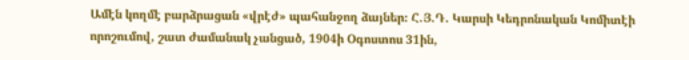Ամէն կողմէ բարձրացան «վրէժ» պահանջող ձայներ։ Հ.Յ.Դ. Կարսի Կեդրոնական Կոմիտէի որոշումով, շատ ժամանակ չանցած, 1904ի Օգոստոս 31ին,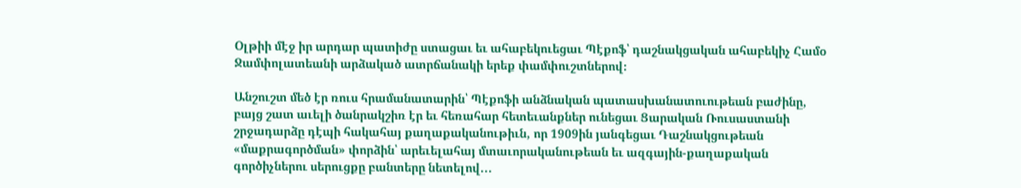Օլթիի մէջ իր արդար պատիժը ստացաւ եւ ահաբեկուեցաւ Պէքոֆ՝ դաշնակցական ահաբեկիչ Համօ Ջամփոլատեանի արձակած ատրճանակի երեք փամփուշտներով։

Անշուշտ մեծ էր ռուս հրամանատարին՝ Պէքոֆի անձնական պատասխանատուութեան բաժինը, բայց շատ աւելի ծանրակշիռ էր եւ հեռահար հետեւանքներ ունեցաւ Ցարական Ռուսաստանի շրջադարձը դէպի հակահայ քաղաքականութիւն, որ 1909ին յանգեցաւ Դաշնակցութեան «մաքրագործման» փորձին՝ արեւելահայ մտաւորականութեան եւ ազգային-քաղաքական գործիչներու սերուցքը բանտերը նետելով...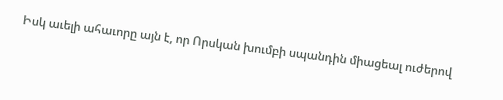Իսկ աւելի ահաւորը այն է, որ Որսկան խումբի սպանդին միացեալ ուժերով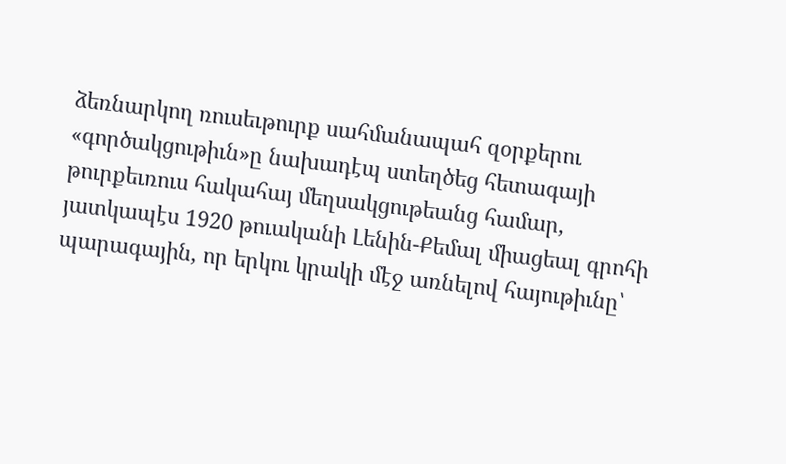ձեռնարկող ռուսեւթուրք սահմանապահ զօրքերու «գործակցութիւն»ը նախադէպ ստեղծեց հետագայի թուրքեւռուս հակահայ մեղսակցութեանց համար, յատկապէս 1920 թուականի Լենին-Քեմալ միացեալ գրոհի պարագային, որ երկու կրակի մէջ առնելով հայութիւնը՝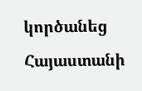կործանեց Հայաստանի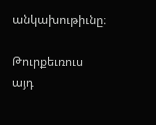անկախութիւնը։

Թուրքեւռուս այդ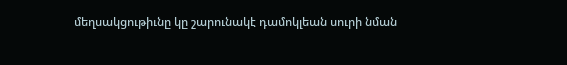մեղսակցութիւնը կը շարունակէ դամոկլեան սուրի նման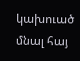կախուած մնալ հայ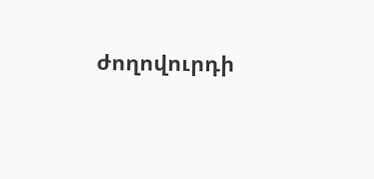ժողովուրդի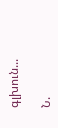գլխուն...

Ն.